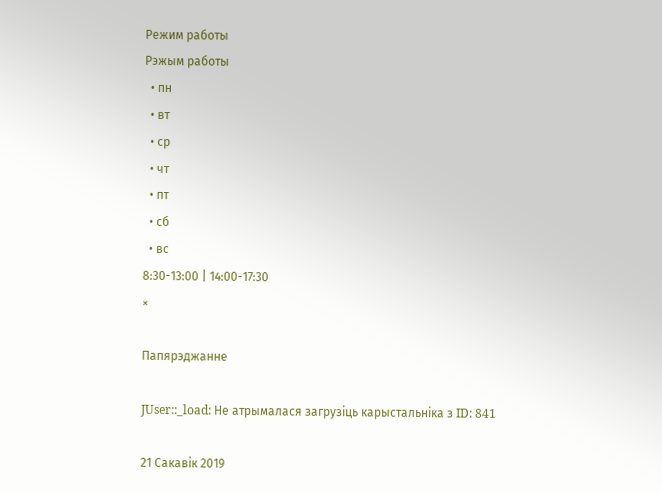Режим работы
Рэжым работы
  • пн
  • вт
  • ср
  • чт
  • пт
  • сб
  • вс
8:30-13:00 | 14:00-17:30
×

Папярэджанне

JUser::_load: Не атрымалася загрузіць карыстальніка з ID: 841

21 Сакавік 2019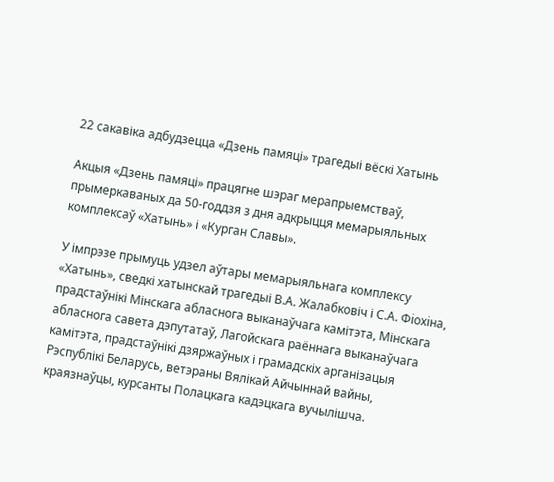22 сакавіка адбудзецца «Дзень памяці» трагедыі вёскі Хатынь

Акцыя «Дзень памяці» працягне шэраг мерапрыемстваў, прымеркаваных да 50-годдзя з дня адкрыцця мемарыяльных комплексаў «Хатынь» і «Курган Славы».

У імпрэзе прымуць удзел аўтары мемарыяльнага комплексу «Хатынь», сведкі хатынскай трагедыі В.А. Жалабковіч і С.А. Фiохiна, прадстаўнікі Мінскага абласнога выканаўчага камітэта, Мінскага абласнога савета дэпутатаў, Лагойскага раённага выканаўчага камітэта, прадстаўнікi дзяржаўных і грамадскіх арганізацыя Рэспублікі Беларусь, ветэраны Вялікай Айчыннай вайны, краязнаўцы, курсанты Полацкага кадэцкага вучылішча.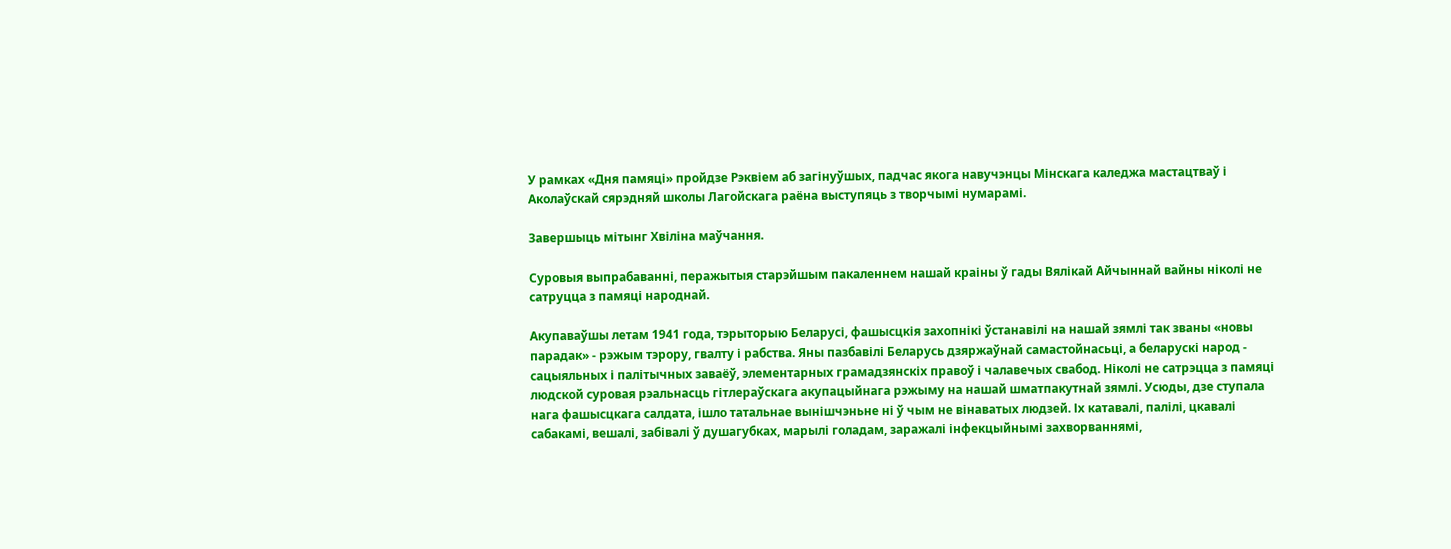У рамках «Дня памяці» пройдзе Рэквіем аб загінуўшых, падчас якога навучэнцы Мінскага каледжа мастацтваў і Аколаўскай сярэдняй школы Лагойскага раёна выступяць з творчымі нумарамі.

Завершыць мітынг Хвіліна маўчання.

Суровыя выпрабаванні, перажытыя старэйшым пакаленнем нашай краіны ў гады Вялікай Айчыннай вайны ніколі не сатруцца з памяці народнай.

Акупаваўшы летам 1941 года, тэрыторыю Беларусі, фашысцкія захопнікі ўстанавілі на нашай зямлі так званы «новы парадак» - рэжым тэрору, гвалту і рабства. Яны пазбавілі Беларусь дзяржаўнай самастойнасьці, а беларускі народ - сацыяльных і палітычных заваёў, элементарных грамадзянскіх правоў і чалавечых свабод. Ніколі не сатрэцца з памяці людской суровая рэальнасць гітлераўскага акупацыйнага рэжыму на нашай шматпакутнай зямлі. Усюды, дзе ступала нага фашысцкага салдата, ішло татальнае вынішчэньне ні ў чым не вінаватых людзей. Іх катавалі, палілі, цкавалі сабакамі, вешалі, забівалі ў душагубках, марылі голадам, заражалі інфекцыйнымі захворваннямі,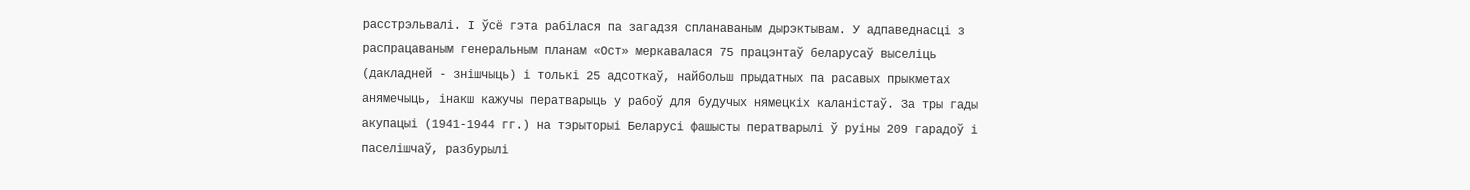расстрэльвалі. І ўсё гэта рабілася па загадзя спланаваным дырэктывам. У адпаведнасці з распрацаваным генеральным планам «Ост» меркавалася 75 працэнтаў беларусаў выселіць (дакладней - знішчыць) і толькі 25 адсоткаў, найбольш прыдатных па расавых прыкметах анямечыць, інакш кажучы ператварыць у рабоў для будучых нямецкіх каланістаў. За тры гады акупацыі (1941-1944 гг.) на тэрыторыі Беларусі фашысты ператварылі ў руіны 209 гарадоў і паселішчаў, разбурылі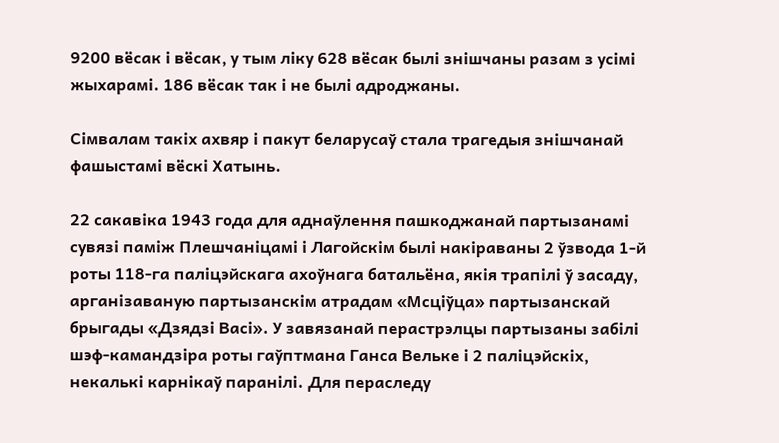9200 вёсак і вёсак, у тым ліку 628 вёсак былі знішчаны разам з усімі жыхарамі. 186 вёсак так і не былі адроджаны.

Сімвалам такіх ахвяр і пакут беларусаў стала трагедыя знішчанай фашыстамі вёскі Хатынь.

22 сакавіка 1943 года для аднаўлення пашкоджанай партызанамі сувязі паміж Плешчаніцамі і Лагойскім былі накіраваны 2 ўзвода 1-й роты 118-га паліцэйскага ахоўнага батальёна, якія трапілі ў засаду, арганізаваную партызанскім атрадам «Мсціўца» партызанскай брыгады «Дзядзі Васі». У завязанай перастрэлцы партызаны забілі шэф-камандзіра роты гаўптмана Ганса Вельке і 2 паліцэйскіх, некалькі карнікаў паранілі. Для пераследу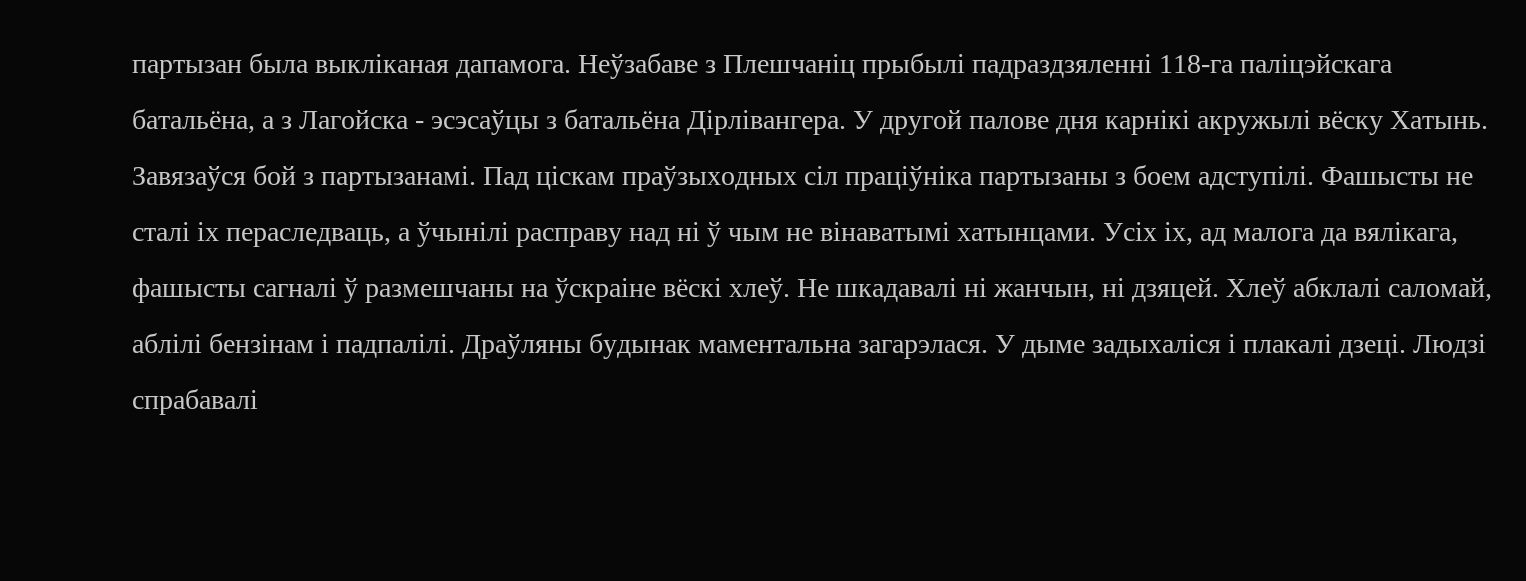партызан была выкліканая дапамога. Неўзабаве з Плешчаніц прыбылi падраздзяленнi 118-га паліцэйскага батальёна, а з Лагойска - эсэсаўцы з батальёна Дiрлiвангера. У другой палове дня карнікі акружылі вёску Хатынь. Завязаўся бой з партызанамі. Пад ціскам праўзыходных сіл праціўніка партызаны з боем адступілі. Фашысты не сталі іх пераследваць, а ўчынілі расправу над ні ў чым не вінаватымі хатынцами. Усіх іх, ад малога да вялікага, фашысты сагналі ў размешчаны на ўскраіне вёскі хлеў. Не шкадавалі ні жанчын, ні дзяцей. Хлеў абклалі саломай, аблілі бензінам і падпалілі. Драўляны будынак маментальна загарэлася. У дыме задыхаліся і плакалі дзеці. Людзі спрабавалі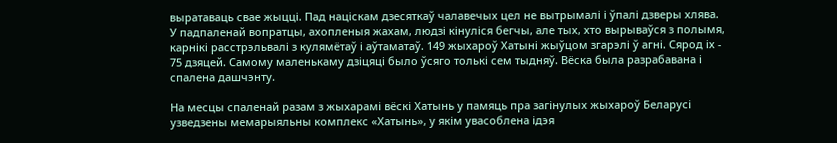выратаваць свае жыцці. Пад націскам дзесяткаў чалавечых цел не вытрымалі і ўпалі дзверы хлява. У падпаленай вопратцы, ахопленыя жахам, людзі кінуліся бегчы, але тых, хто вырываўся з полымя, карнікі расстрэльвалі з кулямётаў і аўтаматаў. 149 жыхароў Хатыні жыўцом згарэлі ў агні. Сярод іх - 75 дзяцей. Самому маленькаму дзіцяці было ўсяго толькі сем тыдняў. Вёска была разрабавана і спалена дашчэнту.

На месцы спаленай разам з жыхарамі вёскі Хатынь у памяць пра загінулых жыхароў Беларусі узведзены мемарыяльны комплекс «Хатынь», у якім увасоблена ідэя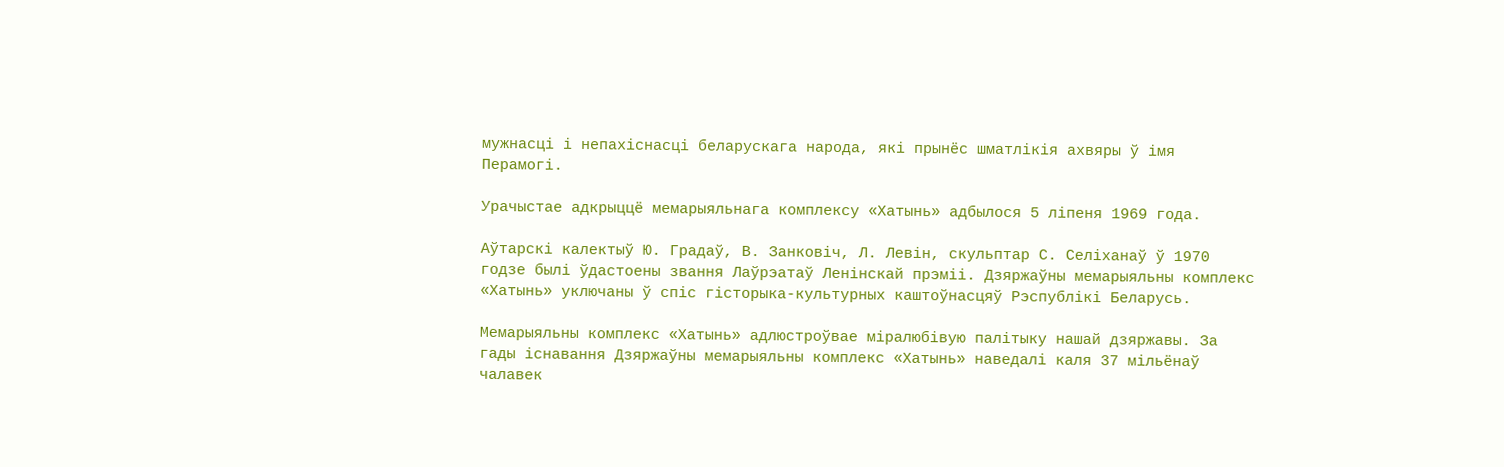мужнасці і непахіснасці беларускага народа, які прынёс шматлікія ахвяры ў імя Перамогі.

Урачыстае адкрыццё мемарыяльнага комплексу «Хатынь» адбылося 5 ліпеня 1969 года.

Аўтарскі калектыў Ю. Градаў, В. Занковіч, Л. Левін, скульптар С. Селіханаў ў 1970 годзе былі ўдастоены звання Лаўрэатаў Ленінскай прэміі. Дзяржаўны мемарыяльны комплекс «Хатынь» уключаны ў спіс гісторыка-культурных каштоўнасцяў Рэспублікі Беларусь.

Мемарыяльны комплекс «Хатынь» адлюстроўвае міралюбівую палітыку нашай дзяржавы. За гады існавання Дзяржаўны мемарыяльны комплекс «Хатынь» наведалі каля 37 мільёнаў чалавек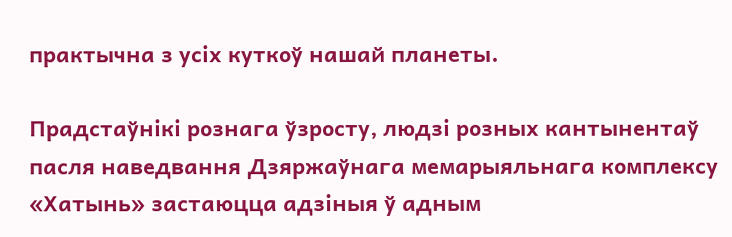практычна з усіх куткоў нашай планеты.

Прадстаўнікі рознага ўзросту, людзі розных кантынентаў пасля наведвання Дзяржаўнага мемарыяльнага комплексу «Хатынь» застаюцца адзіныя ў адным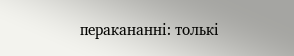перакананні: толькі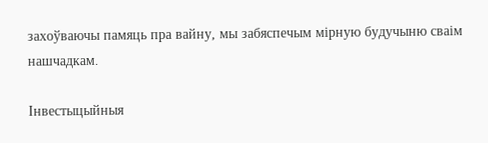захоўваючы памяць пра вайну, мы забяспечым мірную будучыню сваім нашчадкам.

Інвестыцыйныя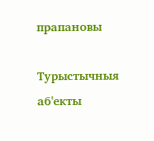прапановы

Турыстычныя аб'екты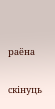раёна

скінуць